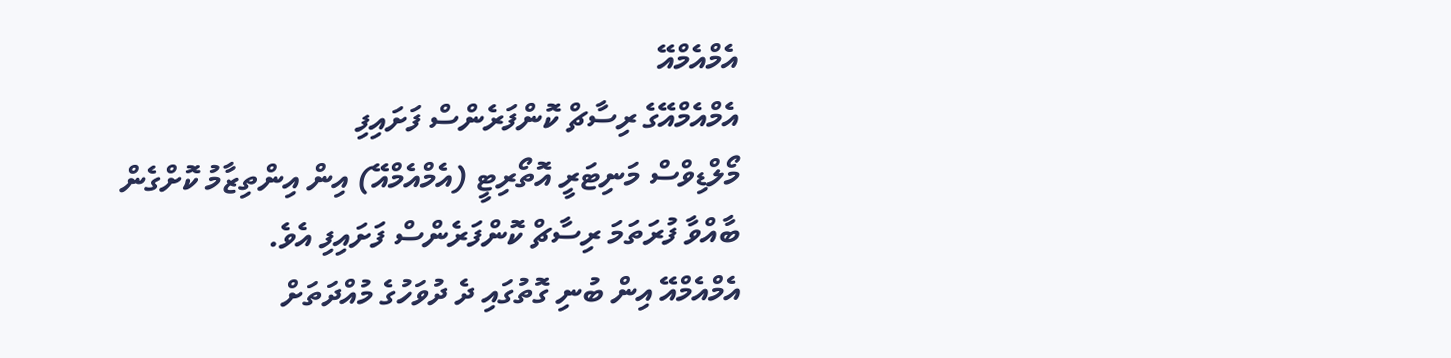އެމްއެމްއޭ
އެމްއެމްއޭގެ ރިސާޗް ކޮންފަރެންސް ފަށައިފި
މޯލްޑިވްސް މަނިޓަރީ އޮތޯރިޓީ (އެމްއެމްއޭ) އިން އިންތިޒާމު ކޮށްގެން ބާއްވާ ފުރަތަމަ ރިސާޗް ކޮންފަރެންސް ފަށައިފި އެވެ.
އެމްއެމްއޭ އިން ބުނި ގޮތުގައި ދެ ދުވަހުގެ މުއްދަތަށް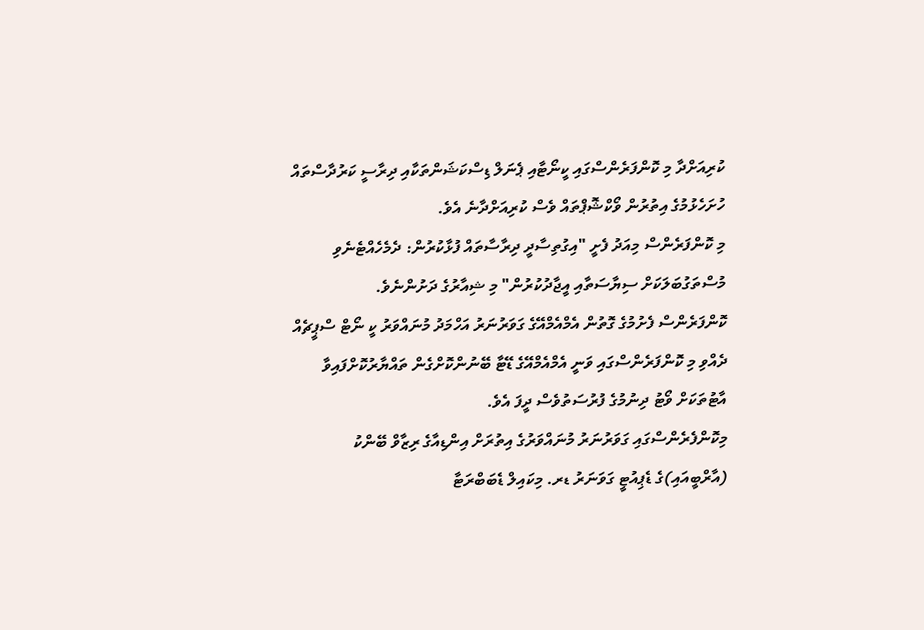ކުރިއަށްދާ މި ކޮންފަރެންސްގައި ކީނޯޓާއި ޕެނަލް ޑިސްކަޝަންތަކާއި ދިރާސީ ކަރުދާސްތައް ހުށަހެޅުމުގެ އިތުރުން ވޯކްޝޮޕްތައް ވެސް ކުރިއަށްދާނެ އެވެ.
މި ކޮންފަރެންސް މިއަދު ފެށީ "އިގުތިސާދީ ދިރާސާތައް ފުޅާކުރުން: ދެމެހެއްޓެނެވި މުސްތަގުބަލަކަށް ސިޔާސަތާއި އީޖާދުކުރުން" މި ޝިއާރުގެ ދަށުންނެވެ.
ކޮންފަރެންސް ފެށުމުގެ ގޮތުން އެމްއެމްއޭގެ ގަވަރުނަރު އަހްމަދު މުނައްވަރު ކީ ނޯޓް ސްޕީޗެއް ދެއްވި މި ކޮންފަރެންސްގައި ވަނީ އެމްއެމްއޭގެ ޑޭޓާ ބޭނުންކޮށްގެން ތައްޔާރުކޮށްފައިވާ އާޓުތަކަށް ވޯޓު ދިނުމުގެ ފުރުސަތުވެސް ދީފަ އެވެ.
މިކޮންފެރެންސްގައި ގަވަރުނަރު މުނައްވަރުގެ އިތުރަށް އިންޑިއާގެ ރިޒާވް ބޭންކު (އާރްބީއައި)ގެ ޑެޕިއުޓީ ގަވަނަރު ޑރ. މިކައިލް ޑެބަބްރަޓާ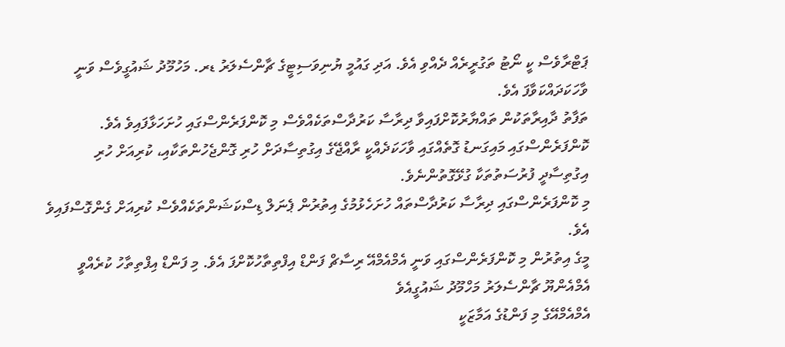ޕަޓްރާވެސް ކީ ނޯޓު ތަގުރީރެއް ދެއްވި އެވެ. އަދި ގައުމީ ޔުނިވަސިޓީގެ ޗާންސެލަރު ޑރ. މަހުމޫދު ޝައުގީވެސް ވަނީ ވާހަކަދައްކަވާފަ އެވެ.
ތަފާތު ދާއިރާތަކުން ތައްޔާރުކޮށްފައިވާ ދިރާސާ ކަރުދާސްތަކެއްވެސް މި ކޮންފަރެންސްގައި ހުށަހަޅާފައިވެ އެވެ.
ކޮންފަރެންސްގައި މައިގަނޑު ގޮތެއްގައި ވާހަކަދެއްކީ ރާއްޖޭގެ އިގުތިސާދަށް ހުރި ގޮންޖެހުންތަކާއި، ކުރިއަށް ހުރި އިގުތިސާދީ ފުރުސަތުތަކާ ގުޅޭގޮތުންނެވެ.
މި ކޮންފަރެންސްގައި ދިރާސާ ކަރުދާސްތައް ހުށަހެޅުމުގެ އިތުރުން ޕެނަލް ޑިސްކަޝަންތަކެއްވެސް ކުރިއަށް ގެންގޮސްފައިވެ އެވެ.
މީގެ އިތުރުން މި ކޮންފަރެންސްގައި ވަނީ އެމްއެމްއޭ ރިސާޗް ފަންޑް އިފްތިތާހުކޮށްފަ އެވެ. މި ފަންޑް އިފްތިތާހު ކުރެއްވީ އެމްއެންޔޫ ޗާންސެލަރު މަހްމޫދު ޝައުގީއެވެ
އެމްއެމްއޭގެ މި ފަންޑުގެ އަމާޒަކީ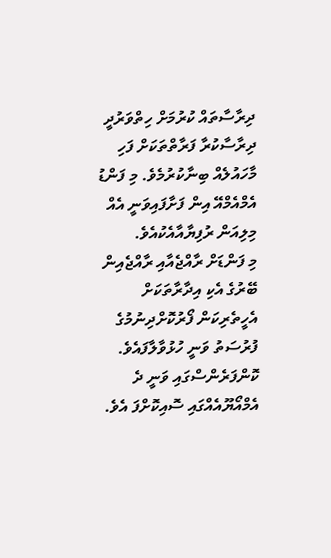ދިރާސާތައް ކުރުމަށް ހިތްވަރުދީ ދިރާސާކުރާ ފަރާތްތަކަށް ފަހި މާހައުލެއް ބިނާކުރުމެވެ. މި ފަންޑު އެމްއެމްއޭ އިން ފަށާފައިވަނީ އެއް މިލިއަން ރުފިޔާއާއެކުއެވެ.
މި ފަންޑަށް ރާއްޖެއާއި ރާއްޖެއިން ބޭރުގެ އެކި އިދާރާތަކަށް އެހީތެރިކަން ފޯރުކޮށްދިނުމުގެ ފުރުސަތު ވަނީ ހުޅުވާލާފައެވެ.
ކޮންފަރެންސްގައި ވަނީ ދެ އެމްއޯޔޫއެއްގައި ސޮއިކޮށްފަ އެވެ.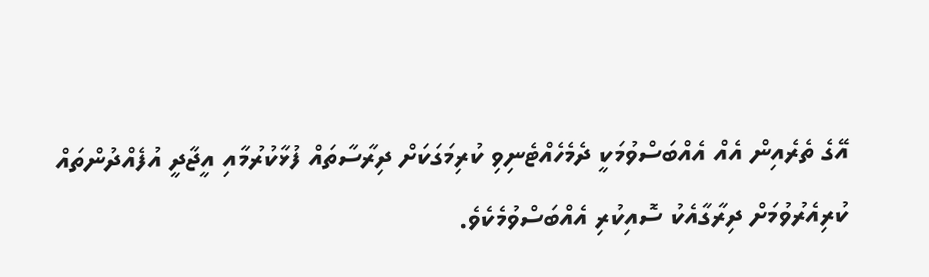އޭގެ ތެރެއިން އެއް އެއްބަސްވުމަކީ ދެމެހެއްޓެނިވި ކުރިމަގަކަށް ދިރާސާތައް ފުޅާކުރުމާއި އީޖާދީ އުފެއްދުންތައް ކުރިއެރުވުމަށް ދިރާގާއެކު ސޮއިކުރި އެއްބަސްވުމެކެވެ.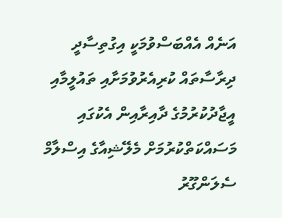އަނެއް އެއްބަސްވުމަކީ އިގުތިސާދީ ދިރާސާތައް ކުރިއެރުވުމަށާއި ތައުލީމާއި އީޖާދުކުރުމުގެ ދާއިރާއިން އެކުގައި މަސައްކަތްކުރުމަށް މެލޭޝިއާގެ އިސްލާމް ސެލަންގޫރު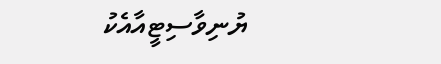ޔުނިވާސިޓީއާއެކު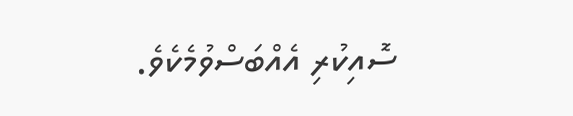ސޮއިކުރި އެއްބަސްވުމެކެވެ.